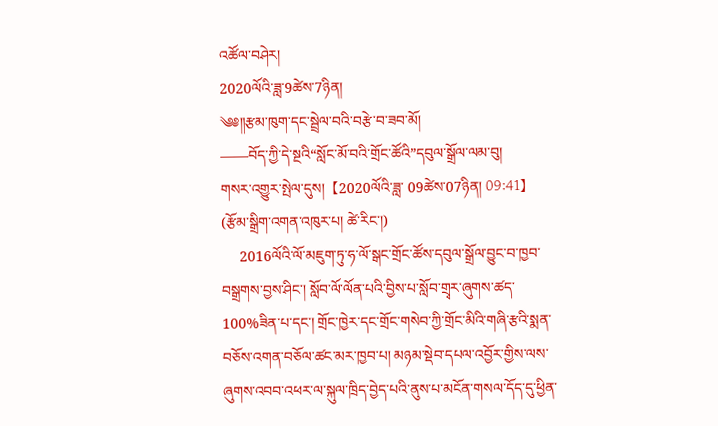འཚོལ་བཤེར།
2020ལོའི་ཟླ་9ཚེས་7ཉིན།
༄༅༎རྩམ་ཁུག་དང་སྦྲེལ་བའི་བརྩེ་བ་ཟབ་མོ།
——བོད་ཀྱི་དེ་སྔའི“སློང་མོ་བའི་གྲོང་ཚོའི”དབུལ་སྒྲོལ་ལམ་བུ།
གསར་འགྱུར་སྤེལ་དུས།  【2020ལོའི་ཟླ་ 09ཚེས་07ཉིན། 09:41】   (རྩོམ་སྒྲིག་འགན་འཁུར་པ། ཚེ་རིང་།)
     2016ལོའི་ལོ་མཇུག་ཏུ་ཧ་ལོ་སྒང་གྲོང་ཚོས་དབུལ་སྒྲོལ་བྱུང་བ་ཁྱབ་བསྒྲགས་བྱས་ཤིང་། སློབ་ལོ་ལོན་པའི་བྱིས་པ་སློབ་གྲྭར་ཞུགས་ཚད་100%ཟིན་པ་དང་། གྲོང་ཁྱེར་དང་གྲོང་གསེབ་ཀྱི་གྲོང་མིའི་གཞི་རྩའི་སྨན་བཅོས་འགན་བཅོལ་ཚང་མར་ཁྱབ་པ། མཉམ་སྡེབ་དཔལ་འབྱོར་གྱིས་ལས་ཞུགས་འབབ་འཕར་ལ་སྐུལ་ཁྲིད་བྱེད་པའི་ནུས་པ་མངོན་གསལ་དོད་དུ་ཕྱིན་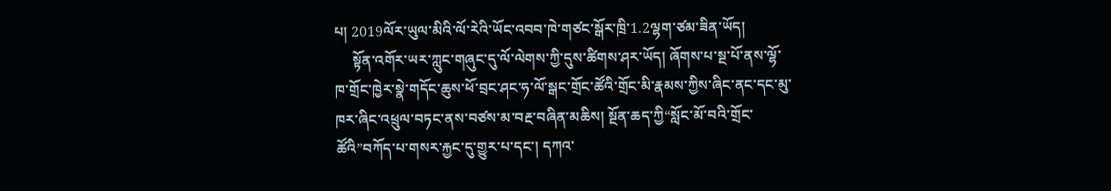པ། 2019ལོར་ཡུལ་མིའི་ལོ་རེའི་ཡོང་འབབ་ཁེ་གཙང་སྒོར་ཁྲི་1.2ལྷག་ཙམ་ཟིན་ཡོད།
     སྟོན་འགོར་ཡར་ཀླུང་གཞུང་དུ་ལོ་ལེགས་ཀྱི་དུས་ཚིགས་ཤར་ཡོད། ཞོགས་པ་སྔ་པོ་ནས་ལྷོ་ཁ་གྲོང་ཁྱེར་སྣེ་གདོང་ཆུས་ཕོ་བྲང་ཤང་ཧ་ལོ་སྒང་གྲོང་ཚོའི་གྲོང་མི་རྣམས་ཀྱིས་ཞིང་ནང་དང་མུ་ཁར་ཞིང་འཕྲུལ་བཏང་ནས་བཙས་མ་བརྔ་བཞིན་མཆིས། སྔོན་ཆད་ཀྱི“སློང་མོ་བའི་གྲོང་ཚོའི”བཀོད་པ་གསར་རྐྱང་དུ་གྱུར་པ་དང་། དཀའ་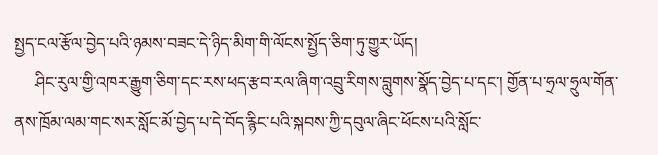སྤྱད་ངལ་རྩོལ་བྱེད་པའི་ཉམས་བཟང་དེ་ཉིད་མིག་གི་ལོངས་སྤྱོད་ཅིག་ཏུ་གྱུར་ཡོད།
     ཤིང་རུལ་གྱི་འཁར་རྒྱུག་ཅིག་དང་རས་ཕད་རྩབ་རལ་ཞིག་འབྲུ་རིགས་བླུགས་སྣོད་བྱེད་པ་དང་། གྱོན་པ་ཧྲལ་ཧྲུལ་གོན་ནས་ཁྲོམ་ལམ་གང་སར་སློང་མོ་བྱེད་པ་དེ་བོད་རྙིང་པའི་སྐབས་ཀྱི་དབུལ་ཞིང་ཕོངས་པའི་སློང་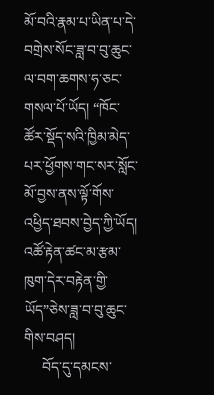མོ་བའི་རྣམ་པ་ཡིན་པ་དེ་བགྲེས་སོང་ཟླ་བ་བུ་ཆུང་ལ་བག་ཆགས་ཧ་ཅང་གསལ་པོ་ཡོད། “ཁོང་ཚོར་སྡོད་སའི་ཁྱིམ་མེད་པར་ཕྱོགས་གང་སར་སློང་མོ་བྱས་ནས་ལྟོ་གོས་འཕྱིད་ཐབས་བྱེད་ཀྱི་ཡོད། འཚོ་རྟེན་ཚང་མ་རྩམ་ཁུག་དེར་བརྟེན་གྱི་ཡོད”ཅེས་ཟླ་བ་བུ་ཆུང་གིས་བཤད།
     བོད་དུ་དམངས་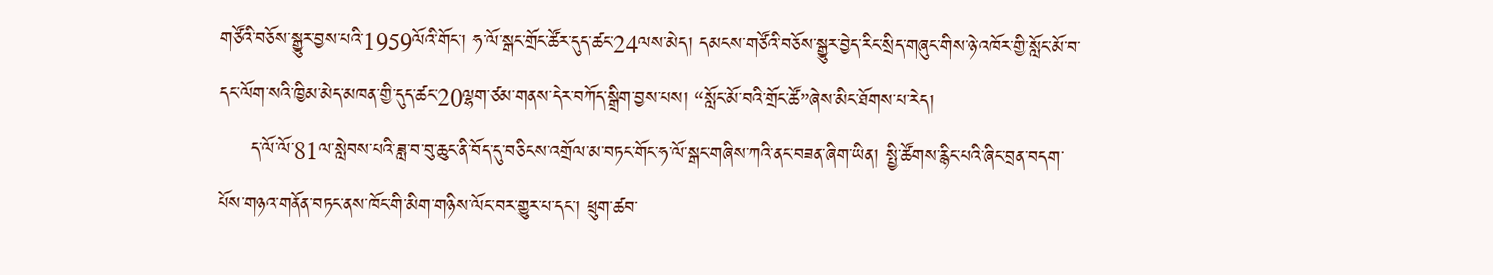གཙོའི་བཅོས་སྒྱུར་བྱས་པའི་1959ལོའི་གོང་། ཧ་ལོ་སྒང་གྲོང་ཚོར་དུད་ཚང་24ལས་མེད། དམངས་གཙོའི་བཅོས་སྒྱུར་བྱེད་རིང་སྲིད་གཞུང་གིས་ཉེ་འཁོར་གྱི་སློང་མོ་བ་དང་ལོག་སའི་ཁྱིམ་མེད་མཁན་གྱི་དུད་ཚང་20ལྷག་ཙམ་གནས་དེར་བཀོད་སྒྲིག་བྱས་པས། “སློང་མོ་བའི་གྲོང་ཚོ”ཞེས་མིང་ཐོགས་པ་རེད།
     ད་ལོ་ལོ་81ལ་སླེབས་པའི་ཟླ་བ་བུ་ཆུང་ནི་བོད་དུ་བཅིངས་འགྲོལ་མ་བཏང་གོང་ཧ་ལོ་སྒང་གཞིས་ཀའི་ནང་བཟན་ཞིག་ཡིན། སྤྱི་ཚོགས་རྙིང་པའི་ཞིང་བྲན་བདག་པོས་གཉའ་གནོན་བཏང་ནས་ཁོང་གི་མིག་གཉིས་ལོང་བར་གྱུར་པ་དང་། ཕྲུག་ཚབ་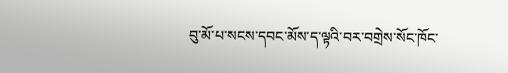བུ་མོ་པ་སངས་དབང་མོས་ད་ལྟའི་བར་བགྲེས་སོང་ཁོང་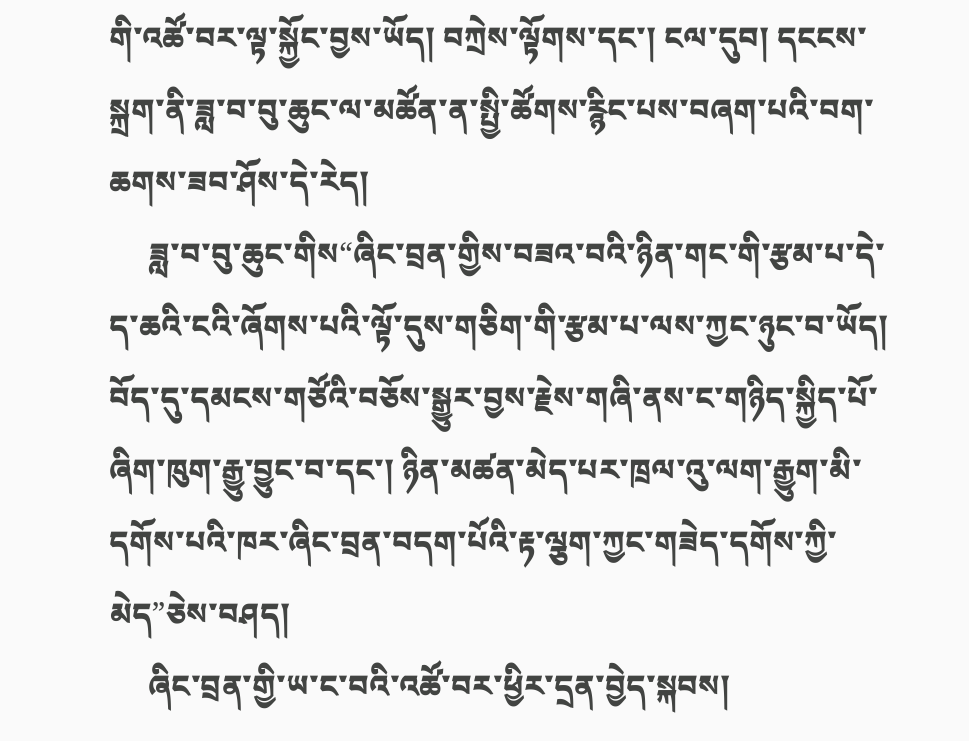གི་འཚོ་བར་ལྟ་སྐྱོང་བྱས་ཡོད། བཀྲེས་ལྟོགས་དང་། ངལ་དུབ། དངངས་སྐྲག་ནི་ཟླ་བ་བུ་ཆུང་ལ་མཚོན་ན་སྤྱི་ཚོགས་རྙིང་པས་བཞག་པའི་བག་ཆགས་ཟབ་ཤོས་དེ་རེད།
     ཟླ་བ་བུ་ཆུང་གིས“ཞིང་བྲན་གྱིས་བཟའ་བའི་ཉིན་གང་གི་རྩམ་པ་དེ་ད་ཆའི་ངའི་ཞོགས་པའི་ལྟོ་དུས་གཅིག་གི་རྩམ་པ་ལས་ཀྱང་ཉུང་བ་ཡོད། བོད་དུ་དམངས་གཙོའི་བཅོས་སྒྱུར་བྱས་རྗེས་གཞི་ནས་ང་གཉིད་སྐྱིད་པོ་ཞིག་ཁུག་རྒྱུ་བྱུང་བ་དང་། ཉིན་མཚན་མེད་པར་ཁྲལ་འུ་ལག་རྒྱུག་མི་དགོས་པའི་ཁར་ཞིང་བྲན་བདག་པོའི་རྟ་ལྕག་ཀྱང་གཟེད་དགོས་ཀྱི་མེད”ཅེས་བཤད།
     ཞིང་བྲན་གྱི་ཡ་ང་བའི་འཚོ་བར་ཕྱིར་དྲན་བྱེད་སྐབས།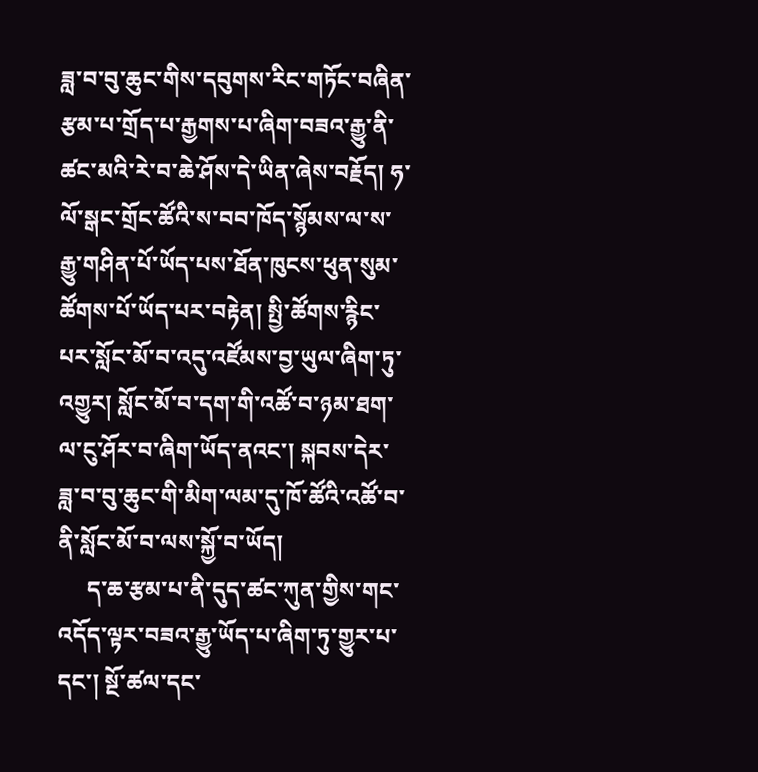ཟླ་བ་བུ་ཆུང་གིས་དབུགས་རིང་གཏོང་བཞིན་རྩམ་པ་གྲོད་པ་རྒྱགས་པ་ཞིག་བཟའ་རྒྱུ་ནི་ཚང་མའི་རེ་བ་ཆེ་ཤོས་དེ་ཡིན་ཞེས་བརྗོད། ཧ་ལོ་སྒང་གྲོང་ཚོའི་ས་བབ་ཁོད་སྙོམས་ལ་ས་རྒྱུ་གཤིན་པོ་ཡོད་པས་ཐོན་ཁུངས་ཕུན་སུམ་ཚོགས་པོ་ཡོད་པར་བརྟེན། སྤྱི་ཚོགས་རྙིང་པར་སློང་མོ་བ་འདུ་འཛོམས་བྱ་ཡུལ་ཞིག་ཏུ་འགྱུར། སློང་མོ་བ་དག་གི་འཚོ་བ་ཉམ་ཐག་ལ་ངུ་ཤོར་བ་ཞིག་ཡོད་ནའང་། སྐབས་དེར་ཟླ་བ་བུ་ཆུང་གི་མིག་ལམ་དུ་ཁོ་ཚོའི་འཚོ་བ་ནི་སློང་མོ་བ་ལས་སྐྱོ་བ་ཡོད།
     ད་ཆ་རྩམ་པ་ནི་དུད་ཚང་ཀུན་གྱིས་གང་འདོད་ལྟར་བཟའ་རྒྱུ་ཡོད་པ་ཞིག་ཏུ་གྱུར་པ་དང་། སྔོ་ཚལ་དང་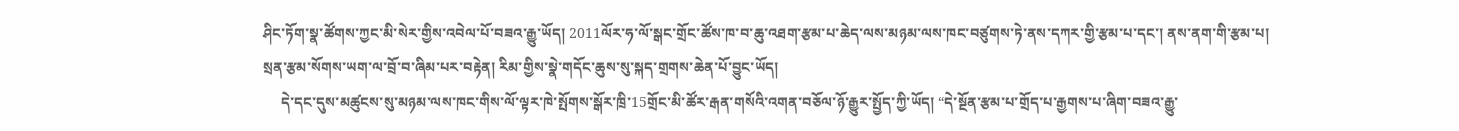ཤིང་ཏོག་སྣ་ཚོགས་ཀྱང་མི་སེར་གྱིས་འབེལ་པོ་བཟའ་རྒྱུ་ཡོད། 2011ལོར་ཧ་ལོ་སྒང་གྲོང་ཚོས་ཁ་བ་ཆུ་འཐག་རྩམ་པ་ཆེད་ལས་མཉམ་ལས་ཁང་བཙུགས་ཏེ་ནས་དཀར་གྱི་རྩམ་པ་དང་། ནས་ནག་གི་རྩམ་པ། སྲན་རྩམ་སོགས་ཡག་ལ་བྲོ་བ་ཞིམ་པར་བརྟེན། རིམ་གྱིས་སྣེ་གདོང་ཆུས་སུ་སྐད་གྲགས་ཆེན་པོ་བྱུང་ཡོད།
     དེ་དང་དུས་མཚུངས་སུ་མཉམ་ལས་ཁང་གིས་ལོ་ལྟར་ཁེ་སྤོགས་སྒོར་ཁྲི་15གྲོང་མི་ཚོར་རྒན་གསོའི་འགན་བཅོལ་ཉོ་རྒྱུར་སྤྱོད་ཀྱི་ཡོད། “དེ་སྔོན་རྩམ་པ་གྲོད་པ་རྒྱགས་པ་ཞིག་བཟའ་རྒྱུ་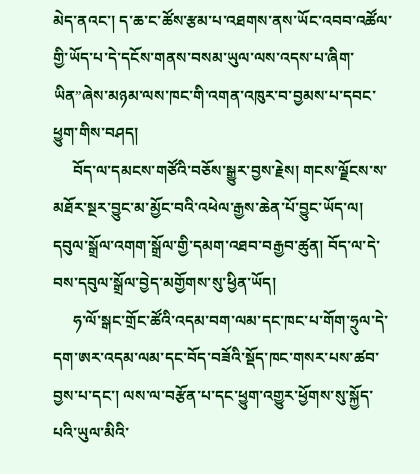མེད་ནའང་། ད་ཆ་ང་ཚོས་རྩམ་པ་འཐགས་ནས་ཡོང་འབབ་འཚོལ་གྱི་ཡོད་པ་དེ་དངོས་གནས་བསམ་ཡུལ་ལས་འདས་པ་ཞིག་ཡིན”ཞེས་མཉམ་ལས་ཁང་གི་འགན་འཁུར་བ་བྱམས་པ་དབང་ཕྱུག་གིས་བཤད།
     བོད་ལ་དམངས་གཙོའི་བཅོས་སྒྱུར་བྱས་རྗེས། གངས་ལྗོངས་ས་མཐོར་སྔར་བྱུང་མ་མྱོང་བའི་འཕེལ་རྒྱས་ཆེན་པོ་བྱུང་ཡོད་ལ། དབུལ་སྒྲོལ་འགག་སྒྲོལ་གྱི་དམག་འཐབ་བརྒྱབ་ཚུན། བོད་ལ་དེ་བས་དབུལ་སྒྲོལ་བྱེད་མགྱོགས་སུ་ཕྱིན་ཡོད།
     ཧ་ལོ་སྒང་གྲོང་ཚོའི་འདམ་བག་ལམ་དང་ཁང་པ་གོག་ཧྲུལ་དེ་དག་ཨར་འདམ་ལམ་དང་བོད་བཟོའི་སྡོད་ཁང་གསར་པས་ཚབ་བྱས་པ་དང་། ལས་ལ་བརྩོན་པ་དང་ཕྱུག་འགྱུར་ཕྱོགས་སུ་སྐྱོད་པའི་ཡུལ་མིའི་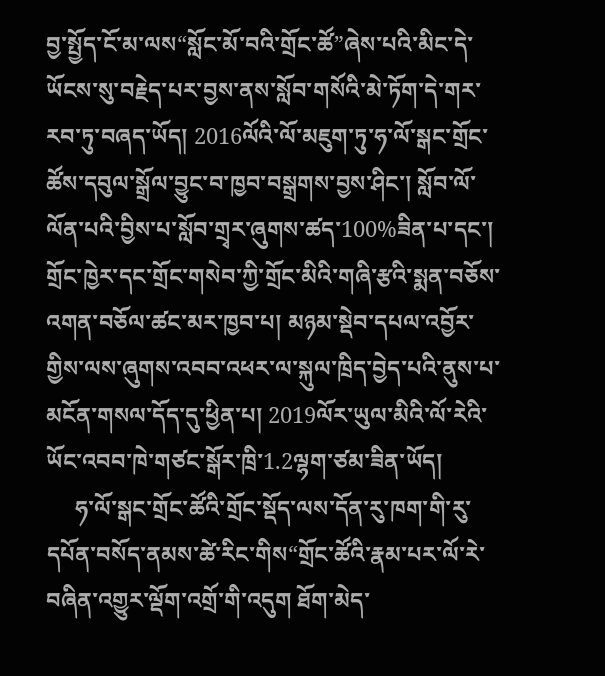བྱ་སྤྱོད་ངོ་མ་ལས“སློང་མོ་བའི་གྲོང་ཚོ”ཞེས་པའི་མིང་དེ་ཡོངས་སུ་བརྗེད་པར་བྱས་ནས་སློབ་གསོའི་མེ་ཏོག་དེ་གར་རབ་ཏུ་བཞད་ཡོད། 2016ལོའི་ལོ་མཇུག་ཏུ་ཧ་ལོ་སྒང་གྲོང་ཚོས་དབུལ་སྒྲོལ་བྱུང་བ་ཁྱབ་བསྒྲགས་བྱས་ཤིང་། སློབ་ལོ་ལོན་པའི་བྱིས་པ་སློབ་གྲྭར་ཞུགས་ཚད་100%ཟིན་པ་དང་། གྲོང་ཁྱེར་དང་གྲོང་གསེབ་ཀྱི་གྲོང་མིའི་གཞི་རྩའི་སྨན་བཅོས་འགན་བཅོལ་ཚང་མར་ཁྱབ་པ། མཉམ་སྡེབ་དཔལ་འབྱོར་གྱིས་ལས་ཞུགས་འབབ་འཕར་ལ་སྐུལ་ཁྲིད་བྱེད་པའི་ནུས་པ་མངོན་གསལ་དོད་དུ་ཕྱིན་པ། 2019ལོར་ཡུལ་མིའི་ལོ་རེའི་ཡོང་འབབ་ཁེ་གཙང་སྒོར་ཁྲི་1.2ལྷག་ཙམ་ཟིན་ཡོད།
     ཧ་ལོ་སྒང་གྲོང་ཚོའི་གྲོང་སྡོད་ལས་དོན་རུ་ཁག་གི་རུ་དཔོན་བསོད་ནམས་ཚེ་རིང་གིས“གྲོང་ཚོའི་རྣམ་པར་ལོ་རེ་བཞིན་འགྱུར་ལྡོག་འགྲོ་གི་འདུག ཐོག་མེད་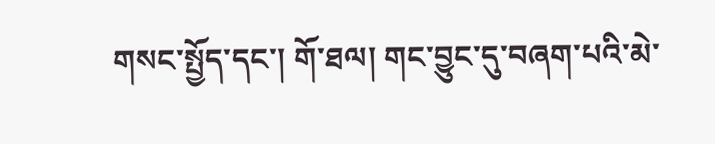གསང་སྤྱོད་དང་། གོ་ཐལ། གང་བྱུང་དུ་བཞག་པའི་མེ་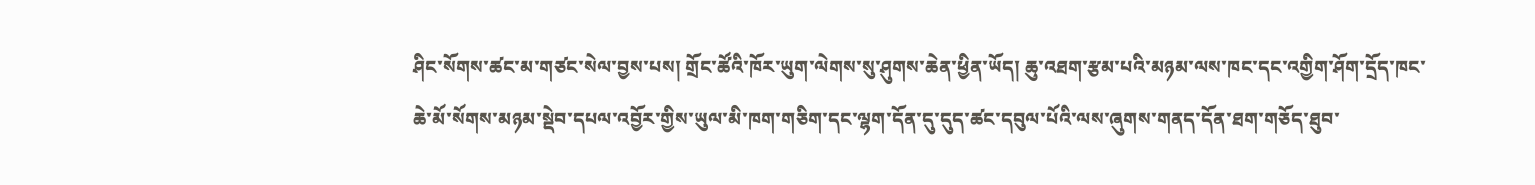ཤིང་སོགས་ཚང་མ་གཙང་སེལ་བྱས་པས། གྲོང་ཚོའི་ཁོར་ཡུག་ལེགས་སུ་ཤུགས་ཆེན་ཕྱིན་ཡོད། ཆུ་འཐག་རྩམ་པའི་མཉམ་ལས་ཁང་དང་འགྱིག་ཤོག་དྲོད་ཁང་ཆེ་མོ་སོགས་མཉམ་སྡེབ་དཔལ་འབྱོར་གྱིས་ཡུལ་མི་ཁག་གཅིག་དང་ལྷག་དོན་དུ་དུད་ཚང་དབུལ་པོའི་ལས་ཞུགས་གནད་དོན་ཐག་གཅོད་ཐུབ་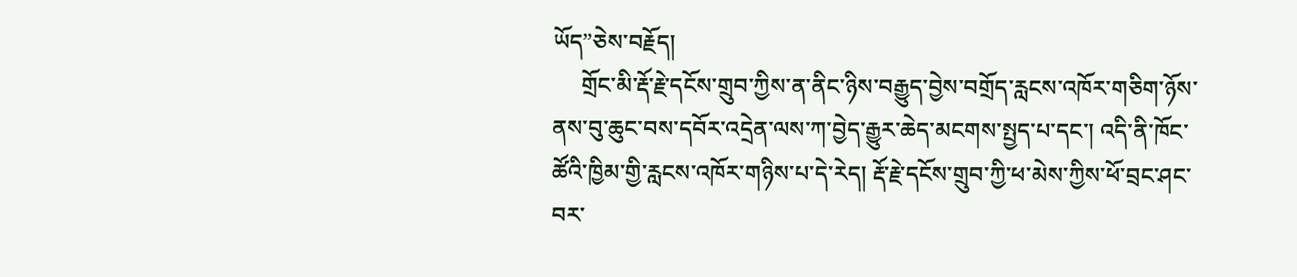ཡོད”ཅེས་བརྗོད།
     གྲོང་མི་རྡོ་རྗེ་དངོས་གྲུབ་ཀྱིས་ན་ནིང་ཉིས་བརྒྱུད་བྱེས་བགྲོད་རླངས་འཁོར་གཅིག་ཉོས་ནས་བུ་ཆུང་བས་དབོར་འདྲེན་ལས་ཀ་བྱེད་རྒྱུར་ཆེད་མངགས་སྤྱད་པ་དང་། འདི་ནི་ཁོང་ཚོའི་ཁྱིམ་གྱི་རླངས་འཁོར་གཉིས་པ་དེ་རེད། རྡོ་རྗེ་དངོས་གྲུབ་ཀྱི་ཕ་མེས་ཀྱིས་ཕོ་བྲང་ཤང་བར་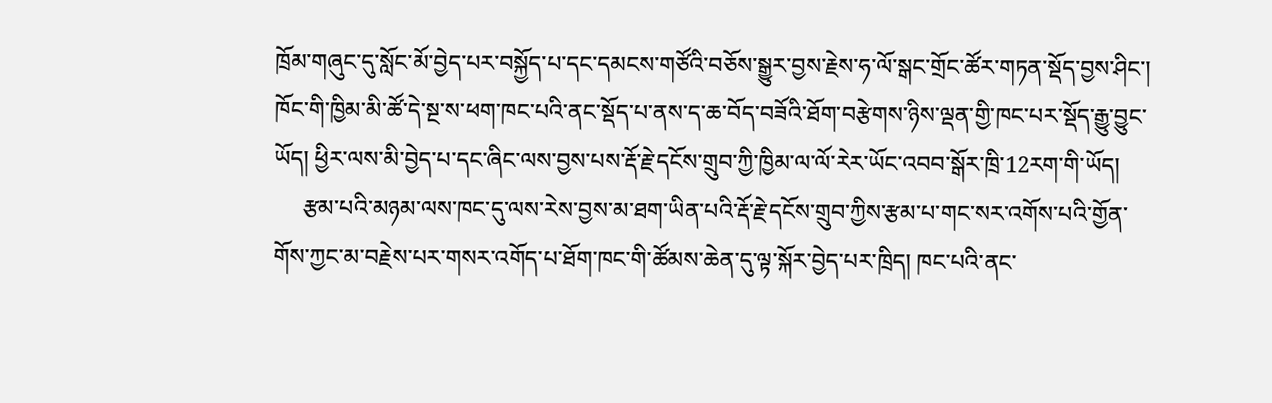ཁྲོམ་གཞུང་དུ་སློང་མོ་བྱེད་པར་བསྐྱོད་པ་དང་དམངས་གཙོའི་བཅོས་སྒྱུར་བྱས་རྗེས་ཧ་ལོ་སྒང་གྲོང་ཚོར་གཏན་སྡོད་བྱས་ཤིང་། ཁོང་གི་ཁྱིམ་མི་ཚོ་དེ་སྔ་ས་ཕག་ཁང་པའི་ནང་སྡོད་པ་ནས་ད་ཆ་བོད་བཟོའི་ཐོག་བརྩེགས་ཉིས་ལྡན་གྱི་ཁང་པར་སྡོད་རྒྱུ་བྱུང་ཡོད། ཕྱིར་ལས་མི་བྱེད་པ་དང་ཞིང་ལས་བྱས་པས་རྡོ་རྗེ་དངོས་གྲུབ་ཀྱི་ཁྱིམ་ལ་ལོ་རེར་ཡོང་འབབ་སྒོར་ཁྲི་12རག་གི་ཡོད།
     རྩམ་པའི་མཉམ་ལས་ཁང་དུ་ལས་རེས་བྱས་མ་ཐག་ཡིན་པའི་རྡོ་རྗེ་དངོས་གྲུབ་ཀྱིས་རྩམ་པ་གང་སར་འགོས་པའི་གྱོན་གོས་ཀྱང་མ་བརྗེས་པར་གསར་འགོད་པ་ཐོག་ཁང་གི་ཚོམས་ཆེན་དུ་ལྟ་སྐོར་བྱེད་པར་ཁྲིད། ཁང་པའི་ནང་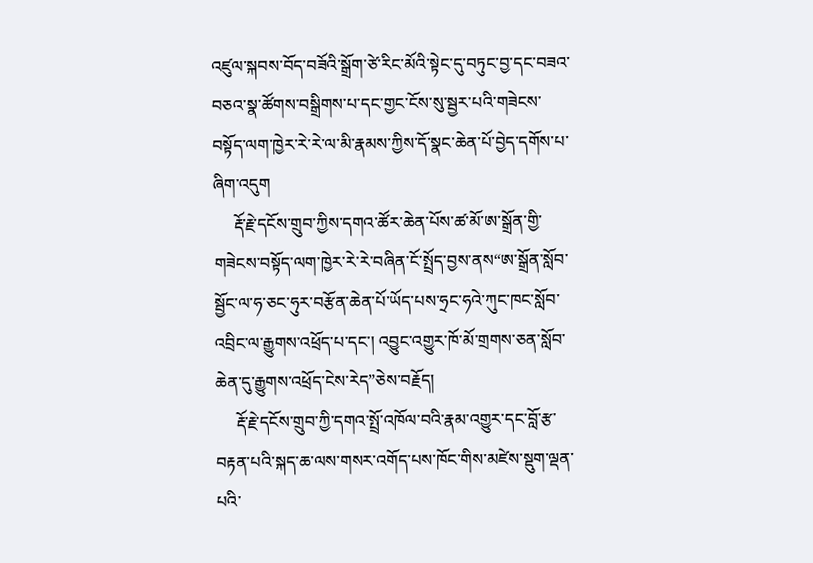འཛུལ་སྐབས་བོད་བཟོའི་སྒྲོག་ཙེ་རིང་མོའི་སྟེང་དུ་བཏུང་བྱ་དང་བཟའ་བཅའ་སྣ་ཚོགས་བསྒྲིགས་པ་དང་གྱང་ངོས་སུ་སྦྱར་པའི་གཟེངས་བསྟོད་ལག་ཁྱེར་རེ་རེ་ལ་མི་རྣམས་ཀྱིས་དོ་སྣང་ཆེན་པོ་བྱེད་དགོས་པ་ཞིག་འདུག
     རྡོ་རྗེ་དངོས་གྲུབ་ཀྱིས་དགའ་ཚོར་ཆེན་པོས་ཚ་མོ་ཨ་སྒྲོན་གྱི་གཟེངས་བསྟོད་ལག་ཁྱེར་རེ་རེ་བཞིན་ངོ་སྤྲོད་བྱས་ནས“ཨ་སྒྲོན་སློབ་སྦྱོང་ལ་ཧ་ཅང་ཧུར་བརྩོན་ཆེན་པོ་ཡོད་པས་ཧྲང་ཧའེ་ཀུང་ཁང་སློབ་འབྲིང་ལ་རྒྱུགས་འཕྲོད་པ་དང་། འབྱུང་འགྱུར་ཁོ་མོ་གྲགས་ཅན་སློབ་ཆེན་དུ་རྒྱུགས་འཕྲོད་ངེས་རེད”ཅེས་བརྗོད།
     རྡོ་རྗེ་དངོས་གྲུབ་ཀྱི་དགའ་སྤྲོ་འཁོལ་བའི་རྣམ་འགྱུར་དང་བློ་རྩ་བརྟན་པའི་སྐད་ཆ་ལས་གསར་འགོད་པས་ཁོང་གིས་མཛེས་སྡུག་ལྡན་པའི་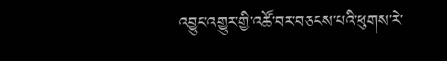འབྱུང་འགྱུར་གྱི་འཚོ་བར་བཅངས་པའི་ཕུགས་རེ་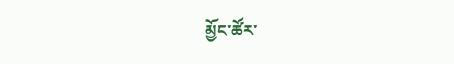མྱོང་ཚོར་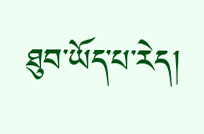ཐུབ་ཡོད་པ་རེད།